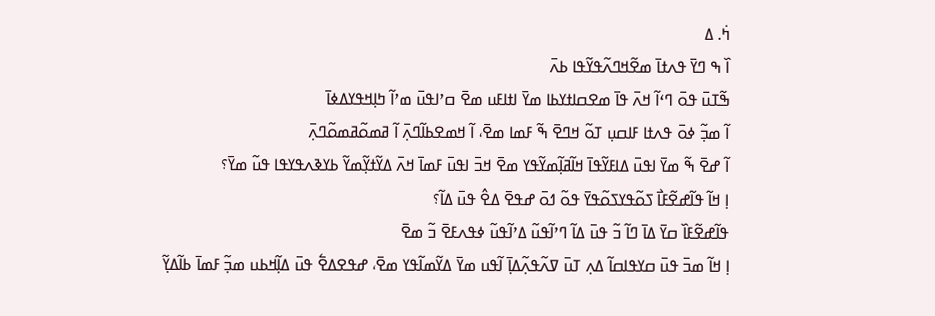ߤ߭. ߡ
ߊ߰ ߒ ߣߌ߫ ߟߍߙߊ߫ ߘߐ߬ߞߣߍ߬ߟߌ߬ߟߊ ߕߍ߫
ߒ߬ߠߎ߫ ߟߋ߫ ߣߵߊ߬ ߞߍ߫ ߟߊ߫ ߘߐߛߊߙߌߕߊ ߘߌ߫ ߊߙߊߓߎ ߘߐ߫ ߛߴߊߟߎ߫ ߘߴߊ߬ ߤߊ߲ߞߟߌߡߦߊ߫
ߊ߬ ߘߏ߲߬ ߦߋ߫ ߟߍߙߊ ߓߊߛߎ߲ ߠߋ߬ ߞߣߐ߫ ߒ߬ ߓߘߊ ߘߐ߫، ߊ߬ ߞߘߐߕߊ߬ߣߍ߲߫ ߊ߬ ߥߘߋ߬ߥߘߋ߬ߣߍ߲߫
ߊ߬ ߝߐ߫ ߒ߬ ߘߌ߫ ߊߟߎ߫ ߡߊߓߌ߬ߟߊ߫ ߞߊ߬ߥߊ߲߬ߘߌ߬ߟߌ ߘߐ߫ ߞߏ߫ ߊߟߎ߫ ߓߘߊ߫ ߞߍ߫ ߡߌ߬ߙߌ߲߬ߘߌ߬ ߕߌߢߍߟߌߟߊ ߟߎ߬ ߘߌ߫؟
ߊ߲ ߞߊ߬ ߟߊ߬ߝߐ߬ߓߊ߯ ߖߋ߬ߟߌߖߋ߬ߟߌ߫ ߟߋ߬ ߗߋ߫ ߝߟߐ߫ ߡߐ߮ ߟߎ߫ ߡߊ߬؟
ߟߊ߬ߝߐ߬ߓߊ߰ ߛߌ߫ ߡߊ߫ ߣߊ߬ ߏ߬ ߟߎ߫ ߡߊ߬ ߣߴߊ߬ߟߎ߬ ߡߴߊ߬ߟߎ߬ ߦߟߍߓߐ߫ ߏ߬ ߘߐ߫
ߊ߲ ߞߊ߬ ߘߏ߫ ߟߎ߫ ߛߌߟߊߛߊ߬ ߡߍ߲ ߠߎ߫ ߜߍ߬ߟߍ߲߬ߡߊ߲߫ ߊ߬ߟߎ ߘߌ߫ ߡߌ߬ߘߊ߬ߟߌ ߘߐ߫، ߝߟߐߡߐ߱ ߟߎ߫ ߡߊ߲߬ߞߕߎ ߘߏ߲߬ ߓߘߊ߫ ߕߊ߬ߡߌ߲߬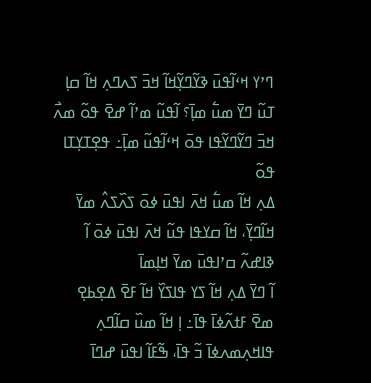ߣߴߌ ߞߵߊ߬ߟߎ߫ ߢߌ߬ߣߌ߲߬ߞߊ߬ ߞߏ߫ ߖߍߣߍ߲ ߞߊ߬ ߛߊ߲ ߠߎ߬ ߣߌ߫ ߘߎ߱ ߘߊ߲߫؟ ߊ߬ߟߎ߬ ߘߴߊ߬ ߝߐ߫ ߟߋ߬ ߘߍ߯ ߞߏ߫ ߣߌ߬ߣߌ߬ߟߊ ߟߋ߫ ߞߵߊ߬ߟߎ߬ ߘߊ߲߫߸ ߟߐ߲ߠߌ߲ߠߊ ߟߋ߬
ߡߍ߲ ߞߊ߬ ߘߎ߱ ߞߍ߫ ߊߟߎ߫ ߦߋ߫ ߖߍ߰ߖߍ߮ ߘߌ߫ ߞߊ߬ߣߌ߲߫، ߞߊ߬ ߛߌߟߊ ߟߎ߬ ߞߍ߫ ߊߟߎ߫ ߦߋ߫ ߊ߬ ߢߊߝߍ߬ ߛߴߊߟߎ߫ ߘߌ߫ ߞߊ߲ߘߊ߫
ߊ߬ ߣߌ߫ ߡߍ߲ ߞߊ߬ ߖߌ ߟߊߖߌ߰ ߞߊ߬ ߓߐ߫ ߡߐ߲ߕߐ߲ ߘߐ߫ ߓߙߍ߬ߦߊ߫ ߟߊ߫߸ ߊ߲ ߞߊ߬ ߘߎ߰ ߛߊ߬ߣߍ߲ ߟߊߞߍ߲ߘߍߦߊ߫ ߏ߬ ߟߊ߫، ߒ߬ߓߊ߬ ߊߟߎ߫ ߝߣߊ߫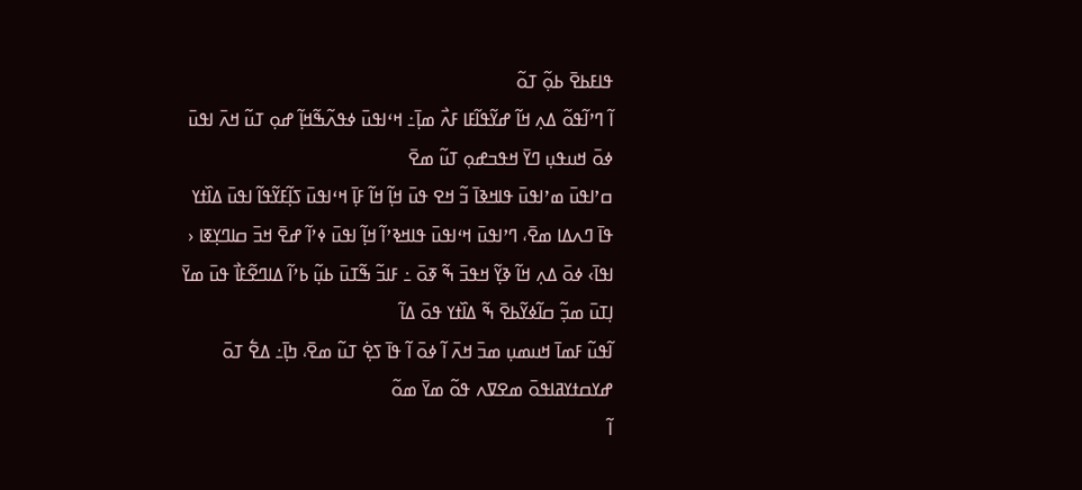ߟߊߓߕߐ߫ ߕߋ߲߬ ߠߋ߬
ߊ߬ ߣߴߊ߬ߟߋ߬ ߡߍ߲ ߞߊ߬ ߝߌ߬ߟߊ߬ߓߊ ߓߍ߯ ߘߊ߲߫߸ ߞߵߊߟߎ߫ ߦߟߍ߬ߒ߬ߞߊ߲߬ ߝߋ߲ ߠߎ߬ ߞߍ߫ ߊߟߎ߫ ߦߋ߫ ߞߎߟߎ߲ ߣߌ߫ ߞߟߏߝߋ߲ ߠߎ߬ ߘߐ߫
ߛߴߊߟߎ߫ ߘߴߊߟߎ߫ ߟߊߞߢߊ߫ ߏ߬ ߞߐ ߟߎ߫ ߞߊ߲߬ ߞߊ߬ ߓߊ߲߫ ߞߵߊߟߎ߫ ߖߊ߲߬ߓߌ߬ߟߊ߬ ߊߟߎ߫ ߡߊ߰ߙߌ ߟߊ߫ ߣߍߡߊ ߘߐ߫، ߣߴߊߟߎ߫ ߞߵߊߟߎ߫ ߟߊߞߢߴߊ߬ ߞߊ߲߬ ߊߟߎ߫ ߦߴߊ߬ ߝߐ߫ ߞߏ߫ ߛߊߣߌ߲ߧߊ ‹ ߊߟߊ߫› ߦߋ߫ ߡߍ߲ ߞߊ߬ ߢߌ߲߬ ߞߟߏ߫ ߒ߬ ߧߋ߫ ߸ ߓߊߏ߬ ߒ߬ߠߎ߫ ߕߎ߲߬ ߕߴߊ߬ ߡߊߣߐ߬ߓߊ߯ ߟߎ߫ ߘߌ߫
ߊ߲ߠߎ߫ ߘߏ߲߬ ߛߊ߬ߦߌ߬ߕߐ߫ ߒ߬ ߡߊ߰ߙߌ ߟߋ߫ ߡߊ߬
ߊ߬ߟߎ߬ ߓߘߊ߫ ߞߎߘߎ߲ ߘߏ߫ ߞߍ߫ ߊ߬ ߦߋ߫ ߊ߬ ߟߊ߫ ߖߐ߲߭ ߠߎ߬ ߘߐ߫، ߤߊ߲߫߸ ߡߐ߱ ߠߋ߫ ߝߌߛߙߌߥߊߟߋ߫ ߘߐߜߍ ߟߋ߬ ߘߌ߫ ߘߋ߬
ߊ߬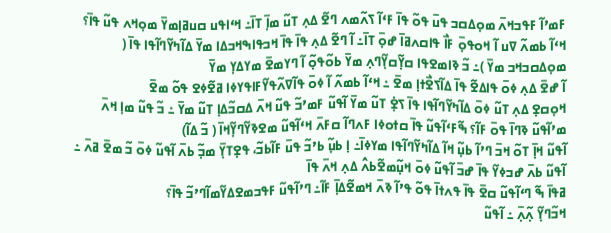ߓߘߴߊ߬ ߓߟߏߞߍ߫ ߘߋ߲ߡߛߏ ߟߎ߫ ߟߋ߬ ߟߊ߫ ߓߵߊ߬ ߖߍ߬ߘߍ ߣߐ߬ ߡߍ߲ ߠߎ߬ ߘߊ߲߫ ߠߊ߫߸ ߞߵߊߟߎ ߛߎߥߊ߲ߘߌ߫ ߘߋ߲ߞߍ ߟߎ߬ ߟߊ߫؟
ߞߵߊ߬ ߕߘߍ߬ ߜߎ ߊ߬ ߞߋߟߋ߲߫ ߓߊ߯ ߟߊߛߍߥߊ߫ ߝߋ߲߫ ߠߊ߫߸ ߊ߬ ߣߐ߬ ߡߍ߲ ߟߊ߫ ߟߊ߫ ߞߏߟߊߒߞߏߡߊ ߘߌ߫ ߡߊ߬ߤߌ߬ߣߊ߬ߟߊ ߟߊ߫ ( ߘߋ߲ߡߛߏߞߏ ߘߌ߫ )߸ ߏ߬ ߢߊߘߐߟߊ ߛߌ߲߬ߛߌ߲߬ߣߍ߲ ߘߌ߫ ߕߋ߬ߟߋ߲߬ ߊ߬ ߣߌߘߐ߫ ߘߌߡߌ߲ ߘߌ߫
ߊ߬ ߝߐ߫ ߡߍ߲ ߦߋ߫ ߟߊߡߐ߬ ߟߊ߫ ߡߊ߬ߖߐ߯ߙߊ߲ ߘߐ߫ ߸ ߞߵߊ߬ ߕߘߍ߬ ߊ߬ ߦߋ߫ ߟߊ߬ߜߍ߬ߟߌ߬ߓߊߟߌߦߊ ߥߐ߬ߦߐ ߟߋ߬ ߘߐ߫
ߞߋ߲ߛߐ߲ ߡߍ߲ ߠߎ߬ ߦߋ߫ ߡߊ߬ߤߌ߬ߣߊ߬ߟߊ ߟߊ߫ ߖߐ߲߭ ߠߎ߬ ߘߌ߫ ߊ߬ߟߎ߬ ߓߘߴߏ߬ ߟߎ߬ ߞߍ߫ ߡߛߏ߬ߡߊ߲ ߠߎ߬ ߘߌ߫ ߸ ߏ߬ ߟߎ߬ ߘߊ߲ ߞߍ߫ ߘߴߊ߬ߟߎ߬ ߢߣߊ߫ ߟߋ߫ ߓߊ߬؟ ߒ߬ߓߵߊ߬ߟߎ߬ ߟߊ߫ ߛߙߋߦߊ ߓߍߣߊ߬ ߛߓߍ߫ ߞߵߊ߬ߟߎ߬ ߘߐߢߌ߬ߣߌ߲߬ߞߊ߫ ( ߏ߬ ߡߊ߬)
ߊ߬ߟߎ߬ ߞߊ߲߫ ߠߋ߬ ߞߏ߫ ߣߴߊ߬ ߕߎ߲߬ ߞߊ߬ ߡߊ߬ߤߌ߬ߣߊ߬ߟߊ ߘߌߦߊ߫߸ ߊ߲ ߕߎ߲߬ ߕߴߏ߬ ߟߎ߫ ߓߊ߬ߕߏ߬، ߟߐ߲ߠߌ߲߫ ߘߏ߲߬ ߕߍ߫ ߊ߬ߟߎ߬ ߦߋ߫ ߏ߬ ߘߐ߫ ߥߍ߫ ߸ ߊ߬ߟߎ߬ ߕߍ߫ ߝߏߦߌ߬ ߟߊ߫ ߝߏ߫ ߊ߬ߟߎ߬ ߦߋ߫ ߞߎ߲߬ߘߐ߬ߕߍ߮ ߡߍ߲ ߞߍ߫ ߟߊ߫
ߥߟߊ߫ ߒ߬ ߣߵߊ߬ߟߎ߬ ߛߐ߫ ߟߊ߫ ߟߍߙߊ߫ ߟߋ߬ ߟߴߊ߬ ߢߍ߫ ߞߘߐ߬ߡߊ߲߫ ߓߊ߬߸ ߣߴߊ߬ߟߎ߬ ߓߟߏߘߐߡߌ߬ߘߊ߬ߣߴߏ߬ ߟߊ߫؟
ߞߏ߬ߣߌ߲߬ ߍ߲߬ߍ߲߫ ߸ ߊ߬ߟߎ߬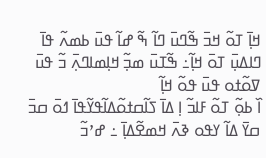ߞߊ߲߫ ߠߋ߬ ߞߏ߫ ߒ߬ߣߎ߫ ߣߊ߬ ߒ߬ ߝߊ߬ ߟߎ߫ ߕߘߍ߬ ߟߊ߫ ߣߊߡߎ߲߫ ߠߋ߫ ߞߊ߲߬߸ ߒ߬ߠߎ߫ ߘߏ߲߬ ߞߊ߲ߘߊߣߍ߲߫ ߏ߬ ߟߎ߫ ߜߋ߬ߙߋ ߟߎ߫ ߟߋ߬ ߞߊ߲߬
ߊ߰ ߕߋ߲߬ ߠߋ߬ ߓߊߏ߬ ߊ߲ ߡߊ߫ ߖߊ߬ߛߙߋ߬ߡߊ߬ߟߌ߬ߟߊ߫ ߗߋ߫ ߛߏ߫ ߛߌ߫ ߡߊ߬ ߌߟߋ ߢߍ߫ ߞߘߐ߬ߡߊ߲߫ ߸ ߝߴߏ߬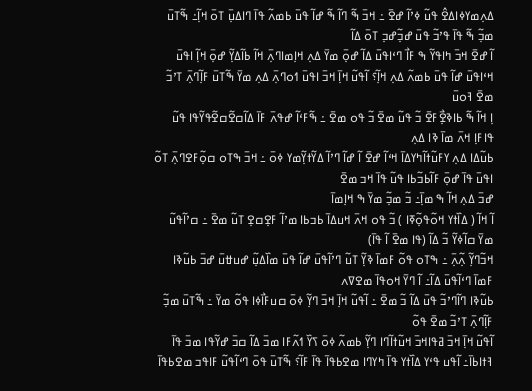ߡߍ߲ߘߌߦߊߡߐ߮ ߟߎ߬ ߦߴߊ߬ ߝߐ߫ ߸ ߞߏ߫ ߒ߬ ߣߊ߬ ߒ߬ ߝߊ߬ ߟߎ߫ ߕߘߍ߬ ߟߊ߫ ߣߊߡߎ߲߫ ߠߋ߫ ߞߊ߲߬߸ ߒ߬ߠߎ߫ ߘߏ߲߬ ߒ߬ ߟߊ߫ ߟߴߏ߬ ߟߎ߫ ߝߏ߲߬ߝߏ߲ ߠߋ߫ ߡߊ߬
ߊ߬ ߝߐ߫ ߞߏ߫ ߤߊߟߌ߬ ߒ ߓߊ߯ ߣߵߊߟߎ߫ ߡߊ߬ ߝߋ߲߫ ߘߌ߫ ߡߍ߲ ߞߊ߲ߘߊߣߍ߲߫ ߞߊ߬ ߕߊ߬ߡߌ߲߬ ߝߋ߲߫ ߞߊ߲߬ ߊߟߎ߫ ߞߵߊߟߎ߫ ߝߊ߬ ߟߎ߫ ߕߘߍ߬ ߡߍ߲ ߞߊ߲߬؟ ߊ߬ߟߎ߬ ߞߊ߲߫ ߞߏ߫ ߊߟߎ߫ ߗߋߣߍ߲߫ ߡߍ߲ ߘߌ߫ ߒ߬ߠߎ߫ ߓߊ߲߬ߣߍ߲߫ ߠߴߏ߬ ߘߐ߫ ߔߋߎ߫
ߊ߲ ߞߊ߬ ߒ߬ ߕߊߢߐ߲߯ߓߐ߫ ߏ߬ ߟߎ߬ ߘߐ߫ ߏ߬ ߟߋ ߘߐ߫ ߸ ߒ߬ߓߵߊ߬ ߝߟߍ߫ ߓߊ߫ ߡߊ߬ߛߐ߬ߛߐ߬ߟߌ߬ߟߊ ߟߎ߬ ߟߊߓߊ߲ ߞߍ߫ ߘߊ߫ ߢߊ ߡߍ߲
ߕߎ߬ߡߊ ߡߍ߲ ߌߓߎ߬ߙߊ߬ߤߌߡߊ߫ ߞߵߊ߬ ߝߐ߫ ߊ߬ ߝߊ߬ ߣߴߊ߬ ߡߌ߬ߙߌ߲߬ߘߌ ߦߋ߫ ߸ ߞߏ߫ ߒߠߋ ߛߋ߲߬ߓߐߣߍ߲߫ ߠߋ߬ ߊߟߎ߫ ߟߊ߫ ߝߋ߲߫ ߓߊ߬ߕߏ߬ߕߊ ߟߎ߬ ߟߊ߫ ߞߏ ߘߐ߫
ߝߏ߫ ߡߍ߲ ߞߊ߬ ߒ ߘߊ߲߫߸ ߏ߬ ߘߏ߲߬ ߘߌ߫ ߒ ߞߊ߲ߘߊ߫
ߊ߬ ߞߊ߬ ( ߡߊ߰ߙߌ ߞߋ߬ߟߋ߲߬ߧߊ ) ߏ߬ ߟߋ ߞߍ߫ ߞߎߡߊ߫ ߕߏߕߊ ߘߴߊ߬ ߓߐ߲ߛߐ߲ ߠߎ߬ ߘߐ߫ ߸ ߛߴߊ߬ߟߎ߬ ߘߌ߫ ߛߊ߬ߦߌ߬ ߏ߬ ߡߊ߬ (ߟߊ ߘߐ߫ ߊ߬ ߟߊ߫)
ߞߏ߬ߣߌ߲߬ ߍ߲߬ߍ߲߫ ߸ ߒߠߋ ߟߋ߬ ߓߘߊ߫ ߢߌ߲߬ ߠߎ߬ ߣߴߊ߬ߟߎ߫ ߝߊ߬ ߟߎ߫ ߘߊ߰ߡߎ߲߬ ߝߎߚߎ߫ ߝߏ߫ ߕߎ߬ߢߊ ߓߘߊ߫ ߣߵߊ߬ߟߎ߫ ߡߊ߬߸ ߊ߬ ߣߌ߫ ߞߋߟߊ߫ ߘߐߜߍ
ߕߎ߬ߢߊ ߣߊ߬ߣߴߏ߬ ߟߎ߫ ߡߊ߬ ߏ߬ ߘߐ߫ ߸ ߊ߬ߟߎ߬ ߞߊ߲߫ ߞߏ߫ ߣߌ߲߬ ߦߋ߫ ߛߎߓߊ߯ߦߊ ߟߋ߬ ߘߌ߫ ߸ ߒ߬ߠߎ߫ ߘߏ߲߬ ߓߊ߲߬ߣߍ߲߫ ߠߴߏ߬ ߘߐ߫ ߟߋ߬
ߊ߬ߟߎ߬ ߞߊ߲߫ ߞߏ߫ ߥߟߊߞߏ߫ ߞߎ߬ߙߊ߬ߣߊ ߣߌ߲߬ ߕߘߍ߬ ߦߋ߫ ߖߌ߰ ߗߍ߬ߓߊ ߘߏ߫ ߡߊ߬ ߛߏ߫ ߝߌ߬ߟߊ ߘߏ߫ ߟߊ߫
ߔߙߊߕߊ߫߸ ߊ߬ߟߎ ߟߵߌ ߡߊ߰ߙߌ ߟߊ߫ ߤߌߣߊ ߘߐߕߟߊ߫ ߟߊ߫ ߓߊ߬؟ ߒ߬ߠߎ߫ ߟߋ߫ ߣߵߊ߬ߟߎ߬ ߓߊߟߏ ߘߐߕߟߊ߫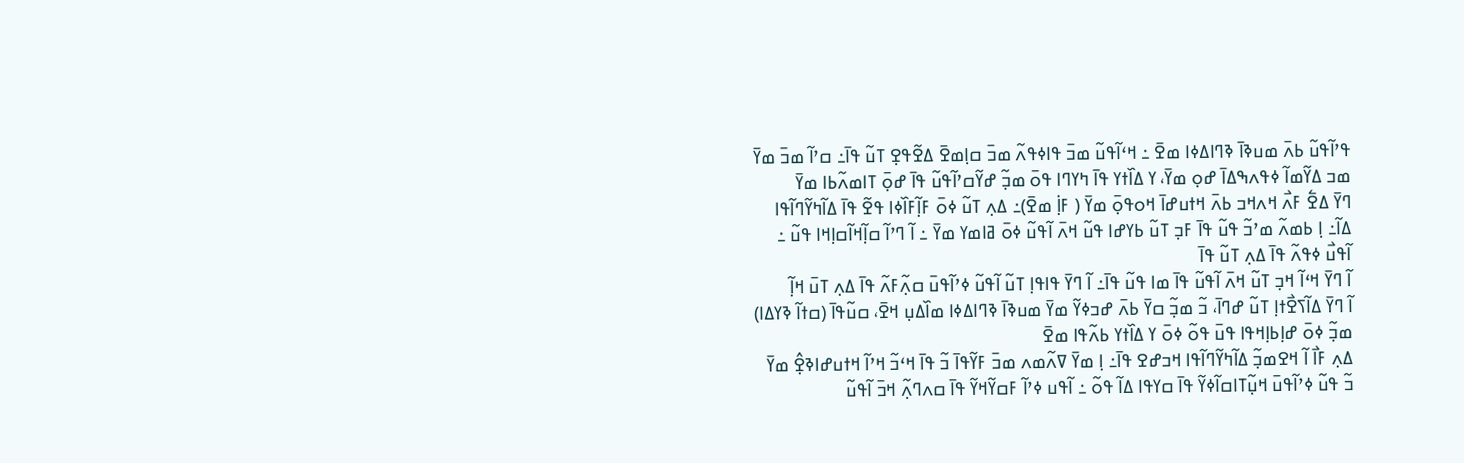ߟߴߊ߬ߟߎ߬ ߕߍ߫ ߘߎߢߊ߫ ߢߣߊߡߦߊ ߘߐ߫ ߸ ߞߵߊ߬ߟߎ߬ ߘߏ߫ ߟߊߦߟߍ߬ ߘߏ߫ ߛߊ߲ߘߐ߫ ߡߐ߬ߟߐ߲ ߠߎ߬ ߟߊ߫߸ ߛߴߊ߬ ߘߏ߫ ߘߌ߫ ߘߏ ߡߌ߬ߘߊ߬ ߦߟߍߒߡߊ߫ ߝߋ߲ ߘߌ߫، ߌ ߡߊ߰ߙߌ ߟߊ߫ ߤߌߣߊ ߟߋ߫ ߘߏ߲߬ ߝߌ߬ߛߴߊ߬ߟߎ߬ ߟߊ߫ ߝߋ߲߫ ߠߊߘߍ߬ߕߊ ߘߌ߫
ߣߌ߫ ߡߐ߱ ߓߍ߯ ߞߍߞߏ ߕߍ߫ ߞߙߎߝߊ߫ ߞߋߟߋ߲߫ ߘߌ߫ ( ߓߊ߲߭ ߘߐ߫)߸ ߡߍ߲ ߠߎ߬ ߦߋ߫ ߓߊ߲߬ߓߊ߰ߦߊ ߟߐ߬ ߟߊ߫ ߡߊ߬ߤߌ߬ߣߊ߬ߟߊ ߡߊ߬߸ ߊ߲ ߕߘߍ߬ ߘߴߏ߬ ߟߎ߬ ߟߊ߫ ߓߏ߲ ߠߎ߬ ߕߌߝߊ ߟߎ߬ ߞߍ߫ ߊ߬ߟߎ߬ ߦߋ߫ ߥߊߘߌ ߘߌ߫ ߸ ߊ߬ ߣߴߊ߬ ߛߊ߲߬ߞߊ߬ߛߊ߲ߞߊ ߟߎ߬ ߸ ߊ߬ߟߎ߯ ߦߟߍ߬ ߟߊ߫ ߡߍ߲ ߠߎ߬ ߟߊ߫
ߊ߬ ߣߌ߫ ߞߵߊ߬ ߞߏ߲ ߠߎ߬ ߞߍ߫ ߊ߬ߟߎ߬ ߟߊ߫ ߘߊ ߟߎ߬ ߟߊ߫߸ ߊ߬ ߣߌ߫ ߟߊߟߊ߲ ߠߎ߬ ߊ߬ߟߎ߬ ߦߴߊ߬ߟߎ߫ ߛߍ߲߬ߓߍ߬ ߟߊ߫ ߡߍ߲ ߠߎ߫ ߞߊ߲߬
ߊ߬ ߣߌ߫ ߡߊ߬ߖߐ߯ߙߊ߲ ߠߎ߬ ߝߣߊ߫، ߏ߬ ߘߏ߲߬ ߛߌ߫ ߕߍ߫ ߝߏߦߌ߬ ߘߌ߫ ߘߎߢߊ߫ ߢߣߊߡߦߊ ߘߊ߰ߡߎ߲ ߞߐ߫، ߛߎ߬ߟߊ߫ (ߛߙߊ߬ ߢߌߡߊ) ߘߏ߲߬ ߦߋ߫ ߝߊ߲ߕߊ߲ߞߟߊ ߟߎ߫ ߟߋ߬ ߦߋ߫ ߌ ߡߊ߰ߙߌ ߕߍ߬ߟߊ ߘߐ߫
ߡߍ߲ ߓߊ߯ ߊ߬ ߞߐߘߏ߲߬ ߡߊ߬ߤߌ߬ߣߊ߬ߟߊ ߞߏߝߐ ߟߊ߫߸ ߊ߲ ߘߌ߫ ߜߍ߬ߘߍ ߘߏ߫ ߓߌ߬ߟߊ߫ ߏ߬ ߟߊ߫ ߞߵߏ߬ ߞߴߊ߬ ߞߙߎߝߊߢߐ߲߮ ߘߌ߫
ߏ߬ ߟߎ߬ ߦߴߊ߬ߟߎ߫ ߞߎ߲߬ߠߊߛߊ߬ߦߌ߬ ߟߊ߫ ߛߌߟߊ ߡߊ߬ ߟߋ߬ ߸ ߊ߬ߟߎ ߦߴߊ߬ ߓߛߌ߬ߞߌ߬ ߟߊ߫ ߛߍߣߍ߲߬ ߞߏ߫ ߊ߬ߟߎ߬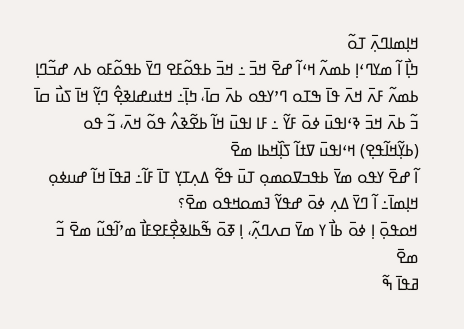ߞߊ߲ߘߊߣߍ߲߫ ߠߋ߬
ߤߊ߲߯ ߊ߬ ߘߌߣߵߊ߲ ߕߘߍ߬ ߞߵߊ߬ ߝߐ߫ ߞߏ߫ ߸ ߞߏ߫ ߕߟߋ߬ߓߐ ߣߌ߫ ߕߟߋ߬ߓߋ ߕߍ ߝߏ߬ߣߊ߲ ߕߘߍ߬ ߓߍ߫ ߞߍ߫ ߟߊ߫ ߒߠߋ ߣߴߌߟߋ ߕߍ߫ ߛߊ߫، ߤߊ߲߫߸ ߞߙߎߝߊߢߐ߲߮ ߣߌ߲߬ ߞߊ߫ ߖߎ߯ ߛߊ߫
ߏ߬ ߕߍ߫ ߞߏ߫ ߢߵߊߟߎ߫ ߦߋ߫ ߓߌ߬ ߸ ߓߊ ߊߟߎ߫ ߞߊ߬ ߕߐ߬ߢߍ߮ ߟߋ߬ ߞߍ߫، ߏ߬ ߟߋ (ߕߌ߲߬ߞߊ߬ߟߐ߲) ߞߵߊߟߎ߫ ߜߙߊ߬ ߖߊ߲߰ߞߕߊ ߘߐ߫
ߊ߬ ߝߐ߫ ߌߟߋ ߘߌ߫ ߕߟߏߜߋߘߋ߲ ߠߎ߫ ߟߐ߬ ߡߍ߲ߠߌ߲ ߠߊ߫ ߓߊ߬߸ ߥߟߊ߫ ߞߊ߬ ߝߎߦߋ߲ ߞߊ߲ߘߊ߫߸ ߊ߬ ߣߌ߫ ߡߍ߲ ߦߋ߫ ߝߟߌ߬ ߔߘߋߞߟߋ ߘߐ߫؟
ߞߋߟߋ߲߫ ߊ߲ ߦߋ߫ ߕߊ߯ ߌ ߘߌ߫ ߛߍߣߍ߲߬، ߊ߲ ߧߋ߫ ߒ߬ߕߊߢߐ߲߯ߓߐߓߊ߯ ߘߴߊ߬ߟߎ߬ ߘߐ߫ ߏ߬ ߘߐ߫
ߥߟߊ߫ ߒ߬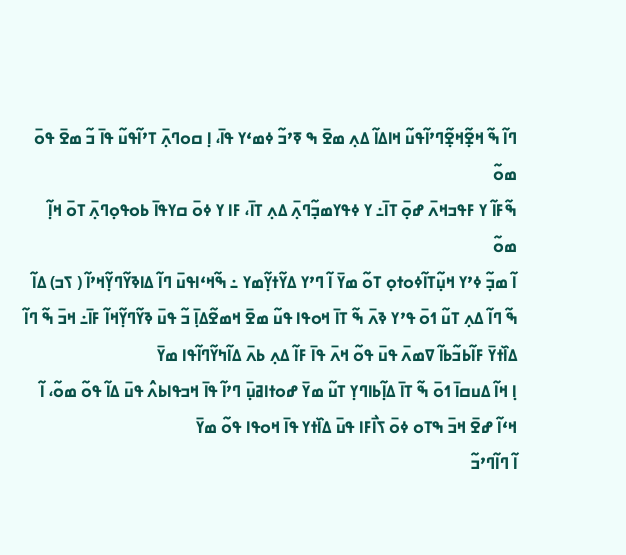ߣߊ߬ ߒ߬ ߞߐ߲߬ߞߐ߲߬ߣߴߊ߬ߟߎ߬ ߞߊߡߊ߬ ߡߍ߲ ߘߐ߫ ߒ ߧߴߏ߬ ߦߘߵߌ ߟߊ߫، ߊ߲ ߛߋߣߍ߲߫ ߠߴߊ߬ߟߎ߬ ߟߊ߫ ߏ߬ ߘߐ߫ ߟߋ߫ ߘߋ߬
ߒ߬ߓߊ߬ ߌ ߓߟߏߞߍ߫ ߝߋ߲߫ ߠߊ߫߸ ߌ ߦߟߌߘߏ߲߬ߣߍ߲߫ ߡߍ߲ ߠߊ߫، ߓߊ ߌ ߦߋ߫ ߛߌߟߊ߫ ߕߋߟߋ߲ߣߍ߲߫ ߠߋ߫ ߞߊ߲߬ ߘߋ߬
ߊ߬ ߘߏ߲߬ ߦߴߌ ߞߎ߲߬ߠߊ߬ߦߋߙߋ߲ ߠߋ߬ ߘߌ߫ ߊ߬ ߣߴߌ ߡߌ߬ߙߌ߲߬ߘߌ ߸ ߒ߬ߞߵߊߟߎ߫ ߣߊ߬ ߡߊߢߌ߬ߣߌ߲߬ߞߴߊ߬ ( ߖߏ) ߡߊ߬
ߒ߬ ߣߊ߬ ߡߍ߲ ߠߎ߬ ߗߋ߫ ߟߴߌ ߢߍ߫ ߒ߬ ߠߊ߫ ߞߋߟߊ ߟߎ߬ ߘߐ߫ ߞߘߐ߬ߡߊ߲߫ ߏ߬ ߟߎ߫ ߢߌ߬ߣߌ߲߬ߞߊ߬ ߓߊ߫߸ ߞߏ߫ ߒ߬ ߣߊ߬ ߡߊ߰ߙߌ߫ ߓߊ߬ߕߏ߬ߕߊ߬ ߜߘߍ߫ ߟߎ߫ ߟߋ߬ ߞߍ߫ ߟߊ߫ ߓߊ߬ ߡߍ߲ ߕߍ߫ ߡߊ߬ߤߌ߬ߣߊ߬ߟߊ ߘߌ߫
ߊ߲ ߞߊ߬ ߡߎߛߊ߫ ߗߋ߫ ߒ߬ ߠߊ߫ ߡߊ߲߬ߕߊߣߌ߲ ߠߎ߬ ߘߌ߫ ߝߋߙߊߥߎ߲߫ ߣߴߊ߬ ߟߊ߫ ߞߏߟߊߕߍ߮ ߟߎ߫ ߡߊ߬ ߟߋ߬ ߘߋ߬، ߊ߬ ߞߵߊ߬ ߝߐ߫ ߞߏ߫ ߒߠߋ ߦߋ߫ ߖߊ߯ߓߊ ߟߎ߫ ߡߊ߰ߙߌ ߟߊ߫ ߞߋߟߊ ߟߋ߬ ߘߌ߫
ߊ߬ ߣߊ߬ߣߴߏ߬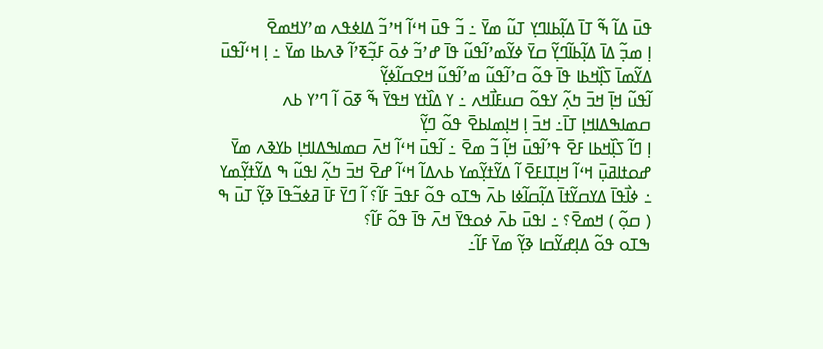ߟߎ߫ ߡߊ߬ ߒ߬ ߠߊ߫ ߡߊ߲߬ߕߊߣߌ߲ ߠߎ߬ ߘߌ߫ ߸ ߏ߬ ߟߎ߫ ߞߵߊ߬ ߞߴߏ߬ ߡߊߦߟߍ ߘߴߌߞߘߐ߫
ߊ߲ ߘߏ߲߬ ߡߊ߫ ߡߊ߲߬ߕߊ߬ߣߌ߲߬ ߛߌ߫ ߦߌ߬ߘߴߊ߬ߟߎ߬ ߟߊ߫ ߝߴߏ߬ ߦߋ߫ ߓߏ߲߬ߧߴߊ߬ ߢߍߕߊ ߘߌ߫ ߸ ߊ߲ ߞߵߊ߬ߟߎ߫ ߡߌ߬ߘߊ߫ ߖߊ߲߰ߞߕߊ ߟߊ߫ ߟߋ߬ ߛߴߊ߬ߟߎ߬ ߘߴߊ߬ߟߎ߬ ߞߐߛߊ߬ߦߌ߲߬
ߊ߬ߟߎ߬ ߞߊ߲߫ ߞߏ߫ ߤߍ߲߬ ߌߟߋ߬ ߛߎߓߊ߯ߞߍ ߸ ߌ ߡߊ߰ߙߌ ߞߟߌ߫ ߒ߬ ߧߋ߫ ߊ߬ ߣߴߌ ߕߍ ߛߘߊߒߡߊߞߊ߲ ߠߊ߫߸ ߞߏ߫ ߊ߲ ߞߊ߲ߘߊߕߐ߫ ߟߋ߬ ߣߌ߲߬
ߊ߲ ߣߊ߬ ߖߊ߲߰ߞߕߊ ߓߐ߫ ߟߴߊ߬ߟߎ߫ ߞߊ߲߬ ߏ߬ ߘߐ߫ ߸ ߊ߬ߟߎ߫ ߞߵߊ߬ ߞߍ߫ ߛߘߊߒߡߊߞߊ߲ ߕߌߢߍ ߘߌ߫
ߝߋߙߊߥߎ߲߫ ߞߵߊ߬ ߞߊ߲ߠߊߓߐ߫ ߊ߬ ߡߌ߬ߙߌ߲߬ߘߌ ߕߍߡߊ߬ ߞߵߊ߬ ߝߐ߫ ߞߏ߫ ߤߍ߲߬ ߊߟߎ߬ ߒ ߡߌ߬ߙߌ߲߬ߘߌ ߸ ߦߊ߯ߟߊ߫ ߡߌߛߌ߬ߙߊ߫ ߡߊ߲߬ߛߊ߬ߦߊ ߕߍ߫ ߒߠߋ ߟߋ߬ ߓߟߏ߫ ߓߊ߬؟ ߊ߬ ߣߌ߫ ߓߊ߫ ߥߦߏ߬ߟߊ߫ ߢߌ߲߬ ߠߎ߫ ߒ ( ߛߋ߲߬ ) ߞߘߐ߫؟ ߸ ߊߟߎ߫ ߕߍ߫ ߦߋߟߌ߫ ߞߍ߫ ߟߊ߫ ߟߋ߬ ߓߊ߬؟
ߒߠߋ ߟߋ߬ ߡߊ߲ߝߌ߬ߛߊ ߢߌ߲߬ ߘߌ߫ ߓߊ߬߸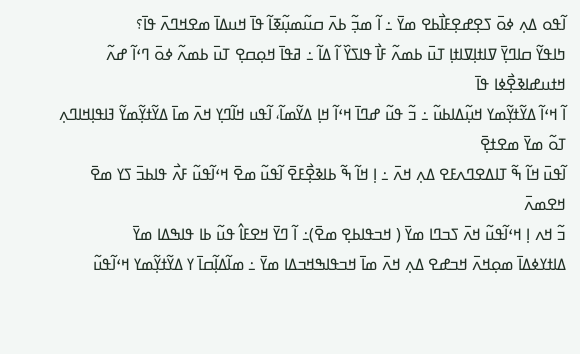ߊ߬ߟߋ ߡߍ߲ ߦߋ߫ ߖߐ߲ߝߐ߲ߓߊ߯ߕߐ ߘߌ߫ ߸ ߊ߬ ߘߏ߲߬ ߕߍ߫ ߛߎ߬ߘߎ߲߬ߧߊ߬ ߟߊ߫ ߞߎߡߊ߫ ߘߐߞߣߍ߫ ߟߊ߫؟
ߤߊߟߌ߬ ߛߊߣߌ߲߫ ߜߊߙߊ߲ߜߊߙߊ߲ ߠߎ߫ ߕߘߍ߬ ߓߊ߯ ߟߊߖߌ߰ ߊ߬ ߡߊ߬ ߸ ߥߟߊ߫ ߞߋ߲ߛߐ߲ ߠߎ߫ ߕߘߍ߬ ߦߋ߫ ߣߵߊ߬ ߝߍ߬ ߞߙߎߝߊߢߐ߲߯ߦߊ ߟߊ߫
ߊ߬ ߞߵߊ߬ ߡߌ߬ߙߌ߲߬ߘߌ ߞߎ߲߬ߡߊߕߎ߬ ߸ ߏ߬ ߟߎ߬ ߝߣߊ߫ ߞߵߊ߬ ߞߊ߲ ߡߌ߬ߘߊ߬، ߊ߬ߟߎ ߞߊ߬ߣߌ߲ ߞߍ߫ ߘߊ߫ ߡߌ߬ߙߌ߲߬ߘߌ߬ ߔߊߟߊ߲ߞߊߣߍ߲ ߠߋ߬ ߘߌ߫ ߘߐߙߐ߲߫
ߊ߬ߟߎ߫ ߞߊ߬ ߒ߬ ߠߊߡߐߣߍߓߐ ߡߍ߲ ߞߍ߫ ߸ ߊ߲ ߞߊ߬ ߒ߬ ߕߊߢߐ߲߯ߓߐ߫ ߊ߬ߟߎ߬ ߘߐ߫ ߞߵߊ߬ߟߎ߬ ߓߍ߯ ߟߊߕߏ߫ ߖߌ ߘߐ߫ ߞߐߘߍ߫
ߏ߬ ߞߍ ߊ߲ ߞߵߊ߬ߟߎ߬ ߞߍ߫ ߖߏߣߊ ߘߌ߫ ( ߞߏߟߊߕߐ߲ ߘߐ߫)߸ ߊ߬ ߣߌ߫ ߞߐߓߊ߮ ߟߎ߬ ߕߊ ߟߊߒߡߊ ߘߌ߫
ߡߊߙߌߦߡߊ߫ ߘߋ߲ߞߍ߫ ߞߏߝߐ ߡߍ߲ ߞߍ߫ ߘߊ߫ ߞߏߟߊߒߞߏߡߊ ߘߌ߫ ߸ ߘߊ߬ߡߊ߲߬ߛߊ߫ ߌ ߡߌ߬ߙߌ߲߬ߘߌ ߞߵߊ߬ߟߎ߬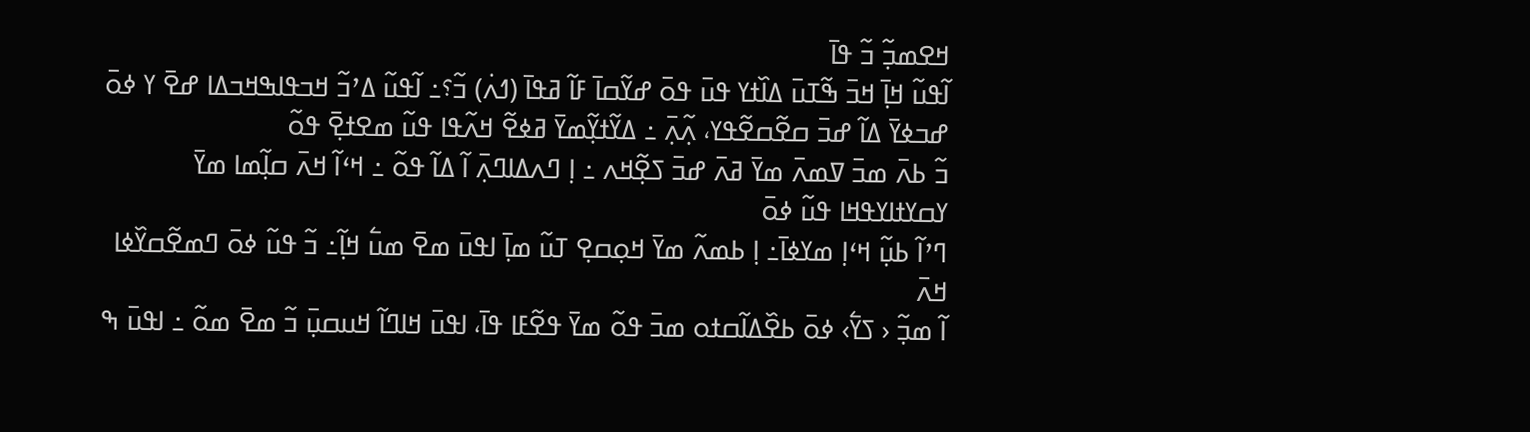ߞߐߘߏ߲߬ ߏ߬ ߟߊ߫
ߊ߬ߟߎ߬ ߞߊ߲߫ ߞߏ߫ ߒ߬ߠߎ߫ ߡߊ߰ߙߌ ߟߎ߫ ߟߋ߫ ߝߌ߬ߛߊ߫ ߓߊ߬ ߥߟߊ߫ (ߗߍ߭) ߏ߬؟߸ ߊ߬ߟߎ߬ ߡߴߏ߬ ߞߏߟߊߒߞߏߡߊ ߝߐ߫ ߌ ߦߋ߫ ߝߏߦߌ߫ ߡߊ߬ ߝߏ߫ ߛߐ߬ߛߐ߬ߟߌ، ߍ߲߬ߍ߲߫ ߸ ߡߌ߬ߙߌ߲߬ߘߌ߫ ߥߦߐ߬ ߞߍ߬ߟߊ ߟߎ߬ ߘߐߙߐ߲߫ ߟߋ߬
ߏ߬ ߕߍ߫ ߘߏ߫ ߜߘߍ߫ ߘߌ߫ ߥߍ߫ ߝߏ߫ ߖߐ߲߬ߞߍ ߸ ߊ߲ ߣߍߡߊߣߍ߲߫ ߊ߬ ߡߊ߬ ߟߋ߬ ߸ ߞߵߊ߬ ߞߍ߫ ߛߊ߲߬ߘߊ ߘߌ߫ ߌߛߌߙߊߌߟߞߊ ߟߎ߬ ߦߋ߫
ߣߴߊ߬ ߕߎ߲߬ ߞߵߊ߲ ߘߌߦߊ߫߸ ߊ߲ ߕߘߍ߬ ߘߌ߫ ߞߋ߲ߛߐ߲ ߠߎ߬ ߘߊ߲߫ ߊߟߎ߫ ߘߐ߫ ߘߎ߱ ߞߊ߲߬߸ ߏ߬ ߟߎ߬ ߦߋ߫ ߣߘߐ߬ߛߌ߰ߦߊ ߞߍ߫
ߊ߬ ߘߏ߲߬ ‹ ߖߌ߱› ߦߋ߫ ߕߐ߰ߡߊ߬ߛߙߋ ߘߏ߫ ߟߋ߬ ߘߌ߫ ߟߐ߬ߓߊ ߟߊ߫، ߊߟߎ߫ ߞߊߣߊ߬ ߞߎߛߎ߲߫ ߏ߬ ߘߐ߫ ߘߋ߬ ߸ ߊߟߎ߫ ߒ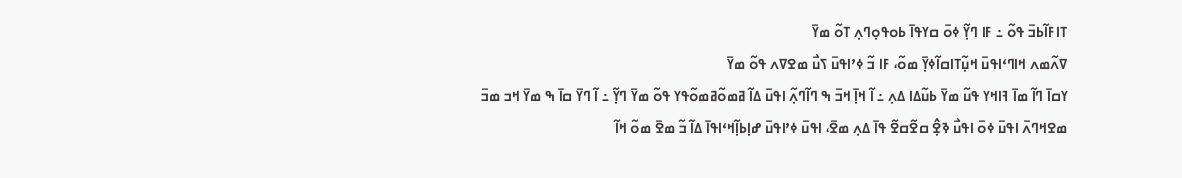ߠߊߓߊ߬ߕߏ߫ ߟߋ߬ ߸ ߓߊ ߣߌ߲߬ ߦߋ߫ ߛߌߟߊ߫ ߕߋߟߋ߲ߣߍ߲ ߠߋ߬ ߘߌ߫
ߜߍ߬ߘߍ ߞߊߣߵߊߟߎ߫ ߞߎ߲߬ߠߊߛߊ߬ߦߌ߲߫ ߘߋ߬، ߓߊ ߏ߬ ߦߴߊߟߎ߫ ߖߎ߯ ߘߐߜߍ ߟߋ߬ ߘߌ߫
ߌߛߊ߫ ߣߊ߬ ߘߊ߫ ߔߊߞߌ ߟߎ߬ ߘߌ߫ ߕߎ߬ߡߊ ߡߍ߲ ߸ ߊ߬ ߞߊ߲߫ ߞߏ߫ ߒ ߣߊ߬ߣߍ߲߬ ߊߟߎ߫ ߡߊ߬ ߥߘߋ߬ߥߘߋ߬ߟߌ ߟߋ߬ ߘߌ߫ ߣߌ߲߬ ߸ ߊ߬ ߣߌ߫ ߛߊ߫ ߒ ߘߌ߫ ߞߏ ߘߏ߫ ߘߐߞߣߍ߫ ߊߟߎ߫ ߦߋ߫ ߊߟߎ߯ ߢߐ߲߮ ߛߐ߬ߛߐ߬ ߟߊ߫ ߡߍ߲ ߘߐ߫، ߊߟߎ߫ ߦߴߊߟߎ߫ ߝߊ߲ߕߊ߲߬ߞߵߊߟߊ߫ ߡߊ߬ ߏ߬ ߘߐ߫ ߘߋ߬ ߞߊ߬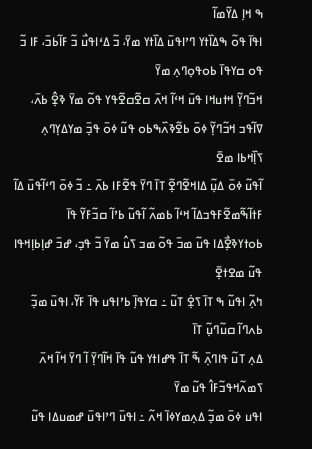ߒ ߞߊ߲ ߡߌ߬ߘߊ߬
ߊߟߊ߫ ߟߋ߬ ߒߡߊ߰ߙߌ ߣߴߊߟߎ߫ ߡߊ߰ߙߌ ߘߌ߫، ߏ߬ ߡߵߊߟߎ߯ ߏ߬ ߓߊ߬ߕߏ߫، ߓߊ ߏ߬ ߟߋ ߛߌߟߊ߫ ߕߋߟߋ߲ߣߍ߲ ߘߌ߫
ߞߏ߬ߣߌ߲߬ ߞߙߎߞߊ ߟߎ߫ ߞߵߊ߬ ߞߍ߫ ߛߐ߬ߛߐ߬ߟߌ ߟߋ߬ ߘߌ߫ ߢߐ߲߮ ߕߍ߫، ߜߊ߬ߟߏ ߞߏ߬ߣߌ߲߬ ߦߋ߫ ߕߐ߬ߢߍ߰ߒߕߋ ߟߎ߬ ߦߋ߫ ߟߏ߲߫ ߘߌߡߌ߲ߣߍ߲ ߖߊ߲߰ߞߕߊ ߘߐ߫
ߊ߬ߟߎ߬ ߦߋ߫ ߡߎ߲߬ ߡߊߞߐ߬ߣߐ߲߬ ߠߊ߫ ߣߌ߫ ߟߐ߬ߓߊ ߕߍ߫ ߸ ߏ߬ ߦߋ߫ ߣߵߊ߬ߟߎ߫ ߡߊ߬ ߓߙߊ߬ߒ߬ߘߐ߬ߓߟߏߡߊ߬ ߞߵߊ߬ ߕߘߍ߬ ߊ߬ߟߎ߬ ߕߴߊ߬ ߛߏ߬ߓߌ߬ ߟߊ߫
ߕߋߙߌߢߐ߲߯ߡߊ ߟߎ߬ ߘߏ߫ ߟߋ߬ ߘߏ ߖߎ߮ ߘߌ߫ ߏ߬ ߟߏ߲، ߝߏ߫ ߝߊ߲ߕߊ߲ߞߟߊ ߟߎ߬ ߘߐߙߐ߲߫
ߤߍ߲߬ ߊߟߎ߬ ߒ ߠߊ߫ ߖߐ߲߭ ߠߎ߬ ߸ ߛߌߟߊ߲߫ ߕߴߊߟߎ ߟߊ߫ ߓߌ߬، ߊߟߎ߫ ߘߏ߲߬ ߕߍߣߊ߬ ߛߎ߬ߣߎ߲߬ ߠߊ߫
ߡߍ߲ ߠߎ߬ ߟߊߣߍ߲߫ ߒ߬ ߠߊ߫ ߟߝߊߙߌ ߟߎ߬ ߟߊ߫ ߞߊ߬ߣߌ߲߫ ߊ߬ ߣߌ߫ ߞߊ߬ ߞߍ߫ ߖߘߍ߬ߞߟߏ߬ߓߊ߮ ߟߎ߬ ߘߌ߫
ߊߟߎ ߦߋ߫ ߘߏ߲߬ ߡߍ߲ߘߌߦߊ߫ ߞߍ߬ ߸ ߊߟߎ߫ ߣߴߊߟߎ߫ ߝߘߎߡߊ ߟߎ߬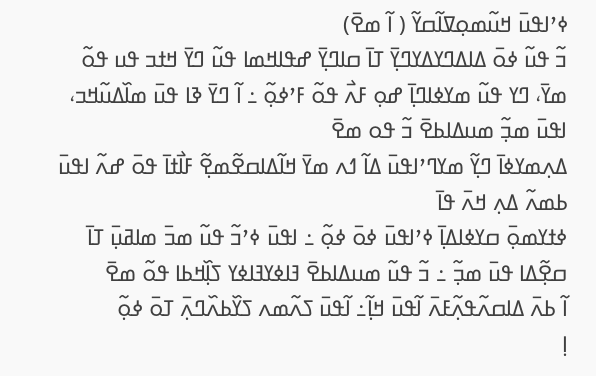ߦߴߊߟߎ߫ ߞߎ߬ߘߋ߲ߜߊ߬ߛߌ߬ ( ߊ߬ ߘߐ߫)
ߏ߬ ߟߎ߬ ߦߋ߫ ߡߊߡߣߌߡߌߣߌ߲߫ ߠߊ߫ ߛߊߣߌ߲߫ ߝߟߊߞߘߊ ߟߎ߬ ߣߌ߫ ߞߙߏ ߟߎ ߟߋ߬ ߘߌ߫، ߣߌ ߟߎ߬ ߘߌߦߊߣߊ߲߫ ߝߋ߲ ߓߍ߯ ߟߋ߬ ߓߴߦߋ߲߬ ߸ ߊ߬ ߣߌ߫ ߢߊ ߟߎ߫ ߘߊ߰ߡߎ߬ߞߏ، ߊߟߎ߫ ߘߏ߲߬ ߘߎߡߊߕߐ߫ ߏ߬ ߟߋ ߘߐ߫
ߡߍ߲ߘߌߦߊ߫ ߣߌ߲߬ ߘߌߣߴߊߟߎ߫ ߡߊ߬ ߗߍ ߘߌ߫ ߞߊ߬ߡߊߛߐ߬ߘߐ߲߬ ߓߊ߯ߙߊ߫ ߟߋ߫ ߝߍ߬ ߊߟߎ߫ ߕߘߍ߬ ߡߍ߲ ߞߍ߫ ߟߊ߫
ߦߙߌߘߋ߲߫ ߛߌߦߊߡߊ߲߫ ߦߴߊߟߎ߫ ߦߋ߫ ߦߋ߲߬ ߸ ߊߟߎ߫ ߦߴߏ߬ ߟߎ߬ ߘߏ߫ ߘߊߥߎ߲߫ ߠߊ߫
ߛߐ߲߬ߡߊ ߟߎ߫ ߘߏ߲߬ ߸ ߏ߬ ߟߎ߬ ߘߎߡߊߕߐ߫ ߔߊߦߌߔߊߦߌ ߖߊ߲߰ߞߕߊ ߟߋ߬ ߘߐ߫
ߊ߬ ߕߍ߫ ߡߊߛߍ߬ߟߍ߲߬ߓߍ߫ ߊ߬ߟߎ߫ ߞߊ߲߬߸ ߊ߬ߟߎ߫ ߖߍ߬ߘߍ ߖߌ߰ߕߍ߰ߣߍ߲߫ ߠߋ߫ ߦߋ߲߬
ߊ߲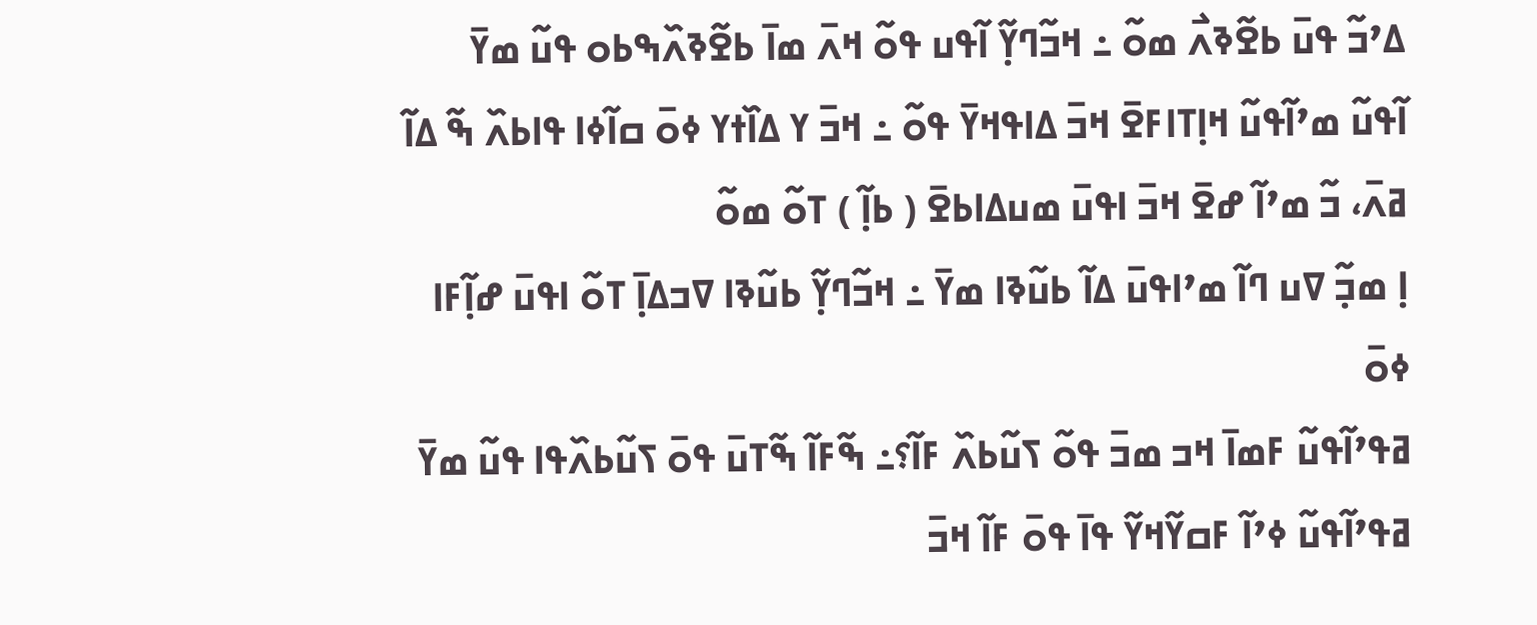ߡߴߏ߬ ߟߎ߫ ߕߐ߬ߢߍ߯ ߘߋ߬ ߸ ߞߏ߬ߣߌ߲߬ ߊ߬ߟߎ ߟߋ߬ ߞߍ߫ ߘߊ߫ ߕߐ߬ߢߍ߰ߒߕߋ ߟߎ߬ ߘߌ߫
ߊ߬ߟߎ߬ ߘߴߊ߬ߟߎ߬ ߞߊ߲ߠߊߓߐ߫ ߞߏ߫ ߡߊߟߞߌ߫ ߟߋ߬ ߸ ߞߏ߫ ߌ ߡߊ߰ߙߌ ߦߋ߫ ߛߊ߬ߦߊ ߟߊߕߍ߰ ߒ߬ ߡߊ߬ ߥߍ߫، ߏ߬ ߘߴߊ߬ ߝߐ߫ ߞߏ߫ ߊߟߎ߫ ߘߎߡߊߕߐ߫ ( ߕߊ߲߬ ) ߠߋ߬ ߘߋ߬
ߊ߲ ߘߏ߲߬ ߜߎ ߣߊ߬ ߘߴߊߟߎ߫ ߡߊ߬ ߕߎ߬ߢߊ ߘߌ߫ ߸ ߞߏ߬ߣߌ߲߬ ߕߎ߬ߢߊ ߜߏߡߊ߲߫ ߠߋ߬ ߊߟߎ߫ ߝߊ߲߬ߓߊ ߦߋ߫
ߥߟߴߊ߬ߟߎ߬ ߓߘߊ߫ ߞߏ ߘߏ߫ ߟߋ߬ ߖߎ߬ߕߍ߰ ߓߊ߬؟߸ ߒ߬ߓߊ߬ ߒ߬ߠߎ߫ ߟߋ߫ ߖߎ߬ߕߍ߰ߟߊ ߟߎ߬ ߘߌ߫
ߥߟߴߊ߬ߟߎ߬ ߦߴߊ߬ ߓߛߌ߬ߞߌ߬ ߟߊ߫ ߟߋ߫ ߓߊ߬ ߞߏ߫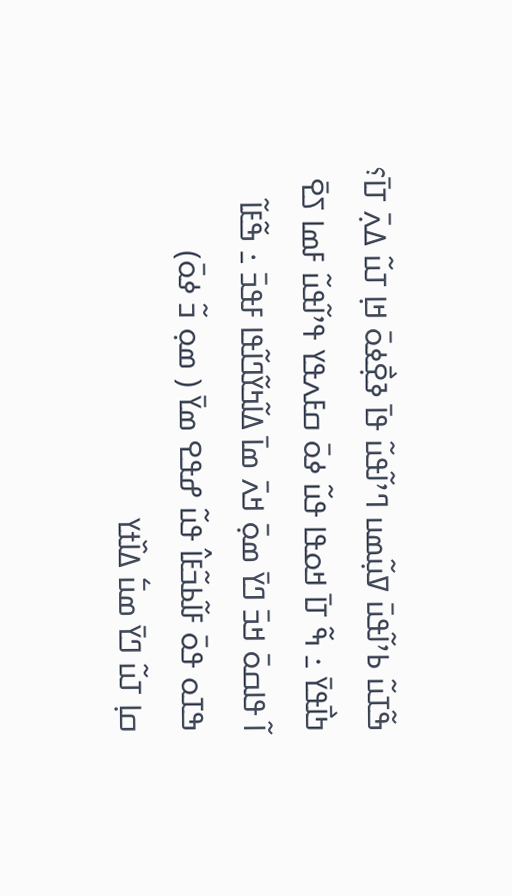ߒ߬ߠߎ߬ ߕߴߊ߬ߟߎ߫ ߜߎ߲߬ߘߎ ߣߴߊ߬ߟߎ߬ ߟߊ߫ ߢߐ߲߯ߦߋ߫ ߞߊ߲ ߠߎ߬ ߡߍ߲߫ ߠߊ߫؟ ߤߊ߯ߟߌ߫ ߸ ߒ߬ ߠߊ߫ ߞߋߟߊ ߟߎ߬ ߦߋ߫ ߛߓߍߟߌ ߟߴߊ߬ߟߎ߬ ߓߘߊ ߖߐ߫
ߊ߬ ߟߊߛߋ߫ ߞߏ߫ ߣߌ߫ ߘߋ߲߫ ߞߍ߫ ߘߊ߫ ߡߊ߬ߤߌ߬ߣߊ߬ߟߊ ߓߟߏ߫ ߸ ߒ߬ߓߊ߬ ߒߠߋ ߟߋ߫ ߓߊ߬ߕߏ߬ߓߊ߮ ߟߎ߬ ߝߟߐ ߘߌ߫ ( ߘߋ߲ ߏ߬ ߦߋ߫)
ߛߊ߲ ߠߎ߬ ߣߌ߫ ߘߎ߱ ߡߊ߰ߙߌ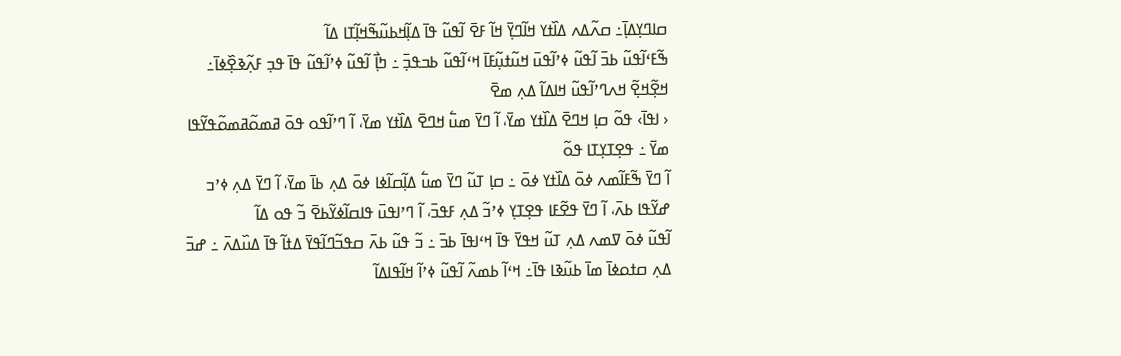ߛߊߣߌ߲ߡߊ߲߫߸ ߛߍ߬ߡߍ ߡߊ߰ߙߌ ߞߊ߬ߣߌ߲߫ ߞߊ߬ ߓߐ߫ ߊ߬ߟߎ߬ ߟߊ߫ ߡߊ߲߬ߞߕߎ߬ߒ߬ߞߊ߲߬ߠߊ ߡߊ߬
ߒ߬ߓߵߊ߬ߟߎ߬ ߕߏ߫ ߊ߬ߟߎ߬ ߦߴߊ߬ߟߎ߫ ߞߎ߬ߙߎ߲߬ߓߊ߫ ߞߵߊ߬ߟߎ߬ ߕߏߟߏ߲߫ ߸ ߤߊ߲߯ ߊ߬ߟߎ߬ ߦߴߊ߬ߟߎ߬ ߟߊ߫ ߟߏ߲ ߓߍ߲߬ߢߐ߲߰ߦߊ߫߸ ߞߐ߲߬ߞߐ߲߬ ߞߍߣߴߊ߬ߟߎ߬ ߞߊߡߊ߬ ߡߍ߲ ߘߐ߫
‹ ߊߟߊ߫› ߟߋ߬ ߛߊ߲ ߞߣߐ߫ ߡߊ߰ߙߌ ߘߌ߫، ߊ߬ ߣߌ߫ ߘߎ߱ ߞߣߐ߫ ߡߊ߰ߙߌ ߘߌ߫، ߊ߬ ߣߴߊ߬ߟߋ ߟߋ߫ ߥߘߋ߬ߥߘߋ߬ߟߌ߬ߟߊ ߘߌ߫ ߸ ߟߐ߲ߠߌ߲ߠߊ ߟߋ߬
ߊ߬ ߣߌ߫ ߒ߬ߓߊ߬ߘߍ ߦߋ߫ ߡߊ߰ߙߌ ߦߋ߫ ߸ ߛߊ߲ ߠߎ߬ ߣߌ߫ ߘߎ߱ ߡߊ߲߬ߛߊ߬ߦߊ ߦߋ߫ ߡߍ߲ ߕߊ߫ ߘߌ߫، ߊ߬ ߣߌ߫ ߡߍ߲ ߦߴߏ ߝߌ߬ߟߊ ߕߍ߫، ߊ߬ ߣߌ߫ ߟߐ߬ߓߊ ߟߐ߲ߠߌ߲ ߦߴߏ߬ ߡߍ߲ ߓߟߏ߫، ߊ߬ ߣߴߊߟߎ߫ ߟߊߛߊ߬ߦߌ߬ߕߐ߫ ߏ߬ ߟߋ ߡߊ߬
ߊ߬ߟߎ߬ ߦߋ߫ ߜߘߍ ߡߍ߲ ߠߎ߬ ߞߟߌ߫ ߟߊ߫ ߞߵߊߟߊ߫ ߕߏ߫ ߸ ߏ߬ ߟߎ߬ ߕߍ߫ ߛߟߏ߬ߣߊ߬ߟߌ߫ ߡߙߊ߬ ߟߊ߫ ߡߎ߰ߡߍ߫ ߸ ߝߏ߫ ߡߍ߲ ߛߙߋߦߊ߫ ߘߊ߫ ߕߎ߬ߢߊ ߟߊ߫߸ ߞߵߊ߬ ߕߘߍ߬ ߊ߬ߟߎ߬ ߦߴߊ߬ ߞߊ߬ߟߊߡߊ߬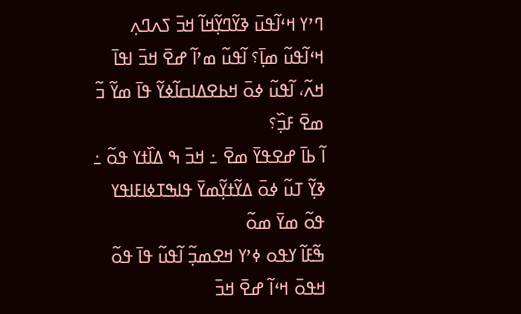ߣߴߌ ߞߵߊ߬ߟߎ߫ ߢߌ߬ߣߌ߲߬ߞߊ߬ ߞߏ߫ ߖߍߣߍ߲ ߞߵߊ߬ߟߎ߬ ߘߊ߲߫؟ ߊ߬ߟߎ߬ ߘߴߊ߬ ߝߐ߫ ߞߏ߫ ߊߟߊ߫ ߞߍ߬، ߊ߬ߟߎ߬ ߦߋ߫ ߞߕߐߡߊߛߊ߬ߦߌ߬ ߟߊ߫ ߘߌ߬ ߏ߬ ߘߐ߫ ߓߏ߲߰؟
ߊ߬ ߕߊ߫ ߝߐߟߌ߫ ߘߐ߫ ߸ ߞߏ߫ ߒ ߡߊ߰ߙߌ ߟߋ߬ ߸ ߢߌ߲߬ ߠߎ߬ ߦߋ߫ ߡߌ߬ߙߌ߲߬ߘߌ߫ ߟߊߒߠߦߊߓߊߟߌ ߟߋ߬ ߘߌ߫ ߘߋ߬
ߒ߬ߓߊ߬ ߌߟߋ ߦߴߌ ߞߐߘߏ߲߬ ߊ߬ߟߎ߬ ߟߊ߫ ߟߋ߬ ߞߟߋ߫ ߞߵߊ߬ ߝߐ߫ ߞߏ߫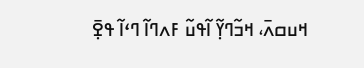ߞߎߛߍ߫، ߞߏ߬ߣߌ߲߬ ߊ߬ߟߎ߬ ߓߍߣߊ߬ ߣߵߊ߬ ߟߐ߲߫